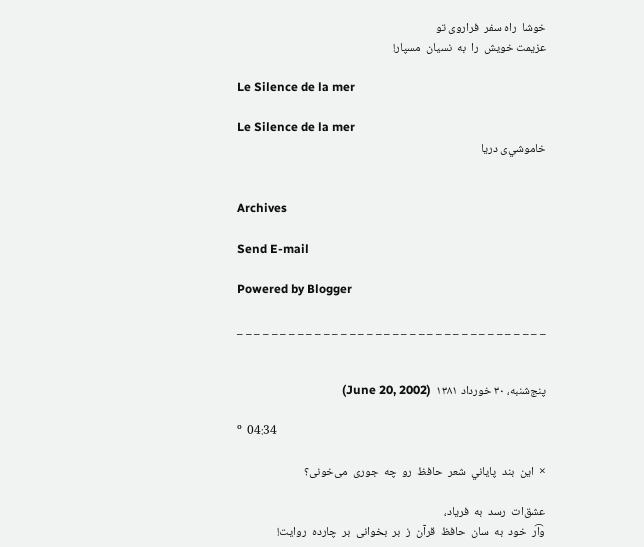خوشا  راه سفر  فراروی تو
عزيمت خويش  را  به  نسيان  مسپار!

Le Silence de la mer

Le Silence de la mer
خاموشي‌ی دریا


Archives

Send E-mail

Powered by Blogger

_ _ _ _ _ _ _ _ _ _ _ _ _ _ _ _ _ _ _ _ _ _ _ _ _ _ _ _ _ _ _ _ _ _ _ _


پنج‌شنبه، ۳۰ خورداد ۱۳۸۱  (June 20, 2002)

º  04:34

×  اين  بند  پاياني  شعر  حافظ  رو  چه  جوری  می‌خونی؟

عشق‌ات  رسد  به  فرياد،
و⁀ار  خود  به  سان  حافظ  قرآن  ز  بر  بخوانی  بر  چارده  روايت!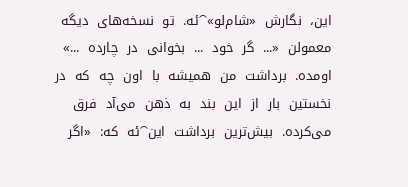اين،  نگارش  «شام‌لو»⁀ئه.  تو  نسخه‌های  ديگه  معمولن  «...  گر  خود  ...  بخوانی  در  چارده  ...»  اومده.  برداشت  من  هميشه  با  اون  چه  که  در  نخستين  بار  از  اين  بند  به  ذهن  می‌آد  فرق  می‌کرده.  بيش‌ترين  برداشت  اين⁀ئه  که:  «اگر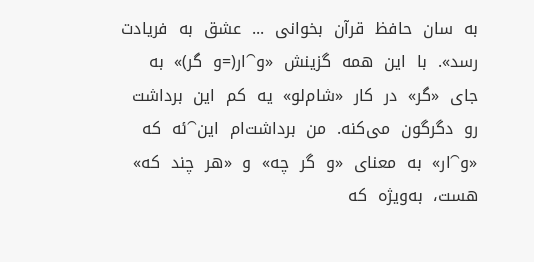به  سان  حافظ  قرآن  بخوانی  ...  عشق  به  فريادت  رسد».  با  اين  همه  گزينش  «و⁀ار(=و  گر)»  به  جای  «گر»  در  کار  «شام‌لو»  يه  کم  اين  برداشت  رو  دگرگون  می‌کنه.  من  برداشت‌ام  اين⁀ئه  که  «و⁀ار»  به  معنای  «و  گر  چه»  و  «هر  چند  که»  هست،  به‌ويژه  که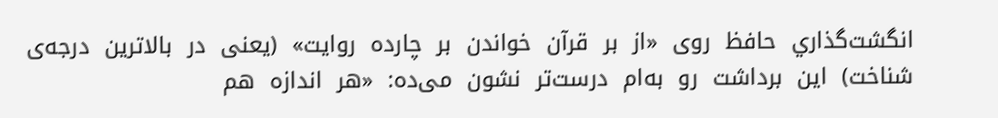انگشت‌گذاري  حافظ  روی  «از  بر  قرآن  خواندن  بر  چارده  روايت»  (يعنی  در  بالاترين  درجه‌ی  شناخت)  اين  برداشت  رو  به‌ام  درست‌تر  نشون  می‌ده:  «هر  اندازه  هم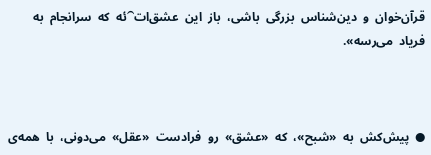قرآن‌خوان  و  دين‌شناس  بزرگی  باشی،  باز  اين  عشق‌ات⁀ئه  که  سرانجام  به  فرياد  می‌‌رسه».



●  پيش‌کش  به  «شبح»،  که  «عشق»  رو  فرادست  «عقل»  می‌دونی،  با  همه‌ی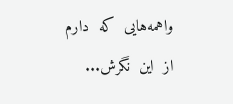واهمه‌هايی  که  دارم  از  اين  نگرش...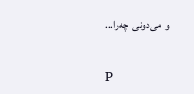و  می‌دونی  چه‌را...

P